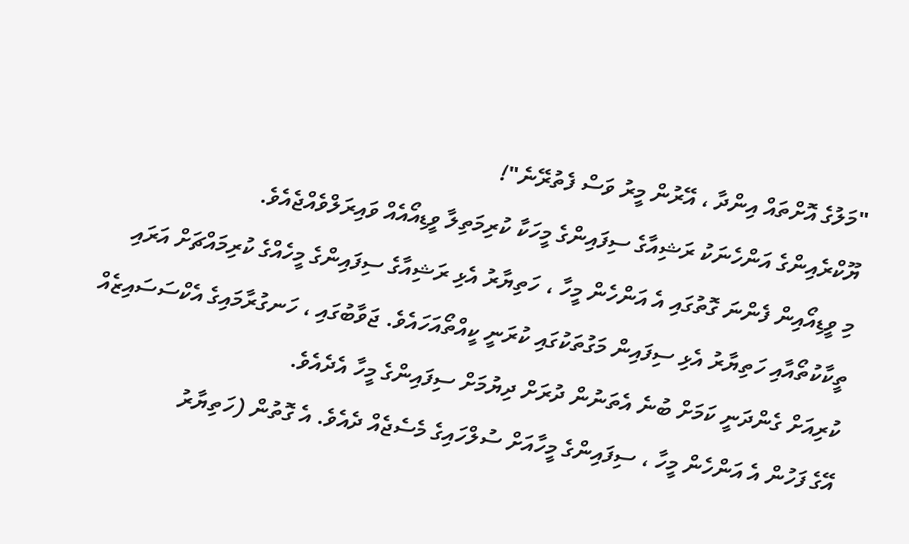"މަލުގެ އޮށްތައް އިންދާ ، އޭރުން މީރު ވަސް ފެތުރޭނެ"!
ޔޫކްރެއިންގެ އަންހެނަކު ރަޝިއާގެ ސިފައިންގެ މީހަކާ ކުރިމަތިލާ ވީޑިއޯއެއް ވައިރަލްވެއްޖެއެވެ.
މި ވީޑިއޯއިން ފެންނަ ގޮތުގައި އެ އަންހެން މީހާ ، ހަތިޔާރު އެޅި ރަޝިއާގެ ސިފައިންގެ މީހެއްގެ ކުރިމައްޗަށް އަރައި ތީކާކުތޯއާއި ހަތިޔާރު އެޅި ސިފައިން މަގުތަކުގައި ކުރަނީ ކީއްތޯއަހައެވެ. ޖަވާބުގައި ، ހަނގުރާމައިގެ އެކްސަސައިޒެއް ކުރިއަށް ގެންދަނީ ކަމަށް ބުނެ އެތަނުން ދުރަށް ދިޔުމަށް ސިފައިންގެ މީހާ އެދެއެވެ.
އޭގެ ފަހުން އެ އަންހެން މީހާ ، ސިފައިންގެ މީހާއަށް ސުލްހައިގެ މެސެޖެއް ދެއެވެ. އެ ގޮތުން (ހަތިޔާރު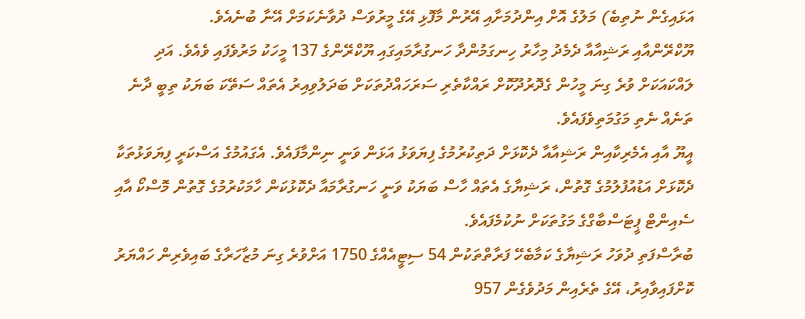އަޅައިގެން ނުތިބެ) މަލުގެ އޮށް އިންދުމަށާއި އޭރުން މާފޮޅި އޭގެ މީރުވަސް ދުވާނެކަމަށް އޭނާ ބުނެއެވެ.
ޔޫކްރޭންއާއި ރަޝިއާއާ ދެމެދު މިހާރު ހިނގަމުންދާ ހަނގުރާމައިގައި ޔޫކްރޭންގެ 137 މީހަކު މަރުވެފައި ވެއެވެ. އަދި ލައްކައަކަށް ވުރެ ގިނަ މީހުން ގެދޮރުދޫކޮށް ރައްކާތެރި ސަރަހައްދުތަކަށް ބަދަލުވިއިރު އެތައް ސަތޭކަ ބަޔަކު ތިބީ ދާނެ ތަނެއް ނެތި މަގުމަތިވެފައެވެ.
އީޔޫ އާއި އެމެރިކާއިން ރަޝިއާއާ ދެކޮޅަށް ދަތިކުރުމުގެ ފިޔަވަޅު އަޅަން ވަނީ ނިންމާފައެވެ. އެގައުމުގެ އަސްކަރީ ފިޔަވަޅުތަކާ ދެކޮޅަށް އަޑުއުފުލުމުގެ ގޮތުން، ރަޝިޔާގެ އެތައް ހާސް ބަޔަކު ވަނީ ހަނގުރާމައާ ދެކޮޅުކަން ހާމަކުރުމުގެ ގޮތުން މޮސްކޯ އާއި ސެއިންޓް ޕީޓަސްބާގްގެ މަގުތަކަށް ނުކުމެފައެވެ.
ބުރާސްފަތި ދުވަހު ރަޝިޔާގެ ކަމާބެހޭ ފަރާތްތަކުން 54 ސިޓީއެއްގެ 1750 އަށްވުރެ ގިނަ މުޒާހަރާގެ ބައިވެރިން ހައްޔަރު ކޮށްފައިވާއިރު، އޭގެ ތެރެއިން މަދުވެގެން 957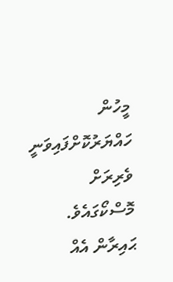މީހުން ހައްޔަރުކޮށްފައިވަނީ ވެރިރަށް މޮސްކޯގައެވެ.
ޙައިރާން އެއް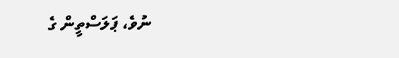ނުވެ، ޕަލަސްތީން ގެ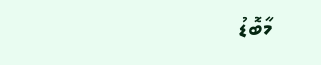މާބޮޑު